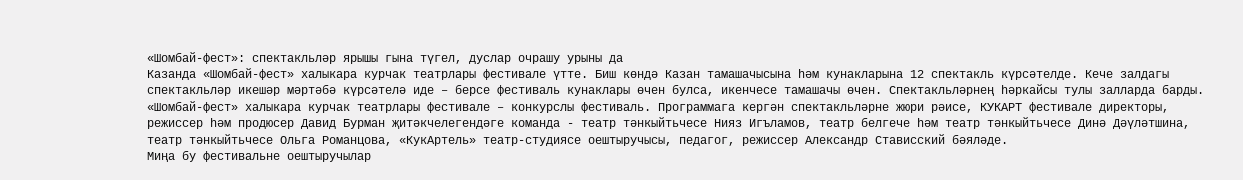«Шомбай-фест»: спектакльләр ярышы гына түгел, дуслар очрашу урыны да
Казанда «Шомбай-фест» халыкара курчак театрлары фестивале үтте. Биш көндә Казан тамашачысына һәм кунакларына 12 спектакль күрсәтелде. Кече залдагы спектакльләр икешәр мәртәбә күрсәтелә иде – берсе фестиваль кунаклары өчен булса, икенчесе тамашачы өчен. Спектакльләрнең һәркайсы тулы залларда барды.
«Шомбай-фест» халыкара курчак театрлары фестивале – конкурслы фестиваль. Программага кергән спектакльләрне жюри рәисе, КУКАРТ фестивале директоры, режиссер һәм продюсер Давид Бурман җитәкчелегендәге команда - театр тәнкыйтьчесе Нияз Игъламов, театр белгече һәм театр тәнкыйтьчесе Динә Дәүләтшина, театр тәнкыйтьчесе Ольга Романцова, «КукАртель» театр-студиясе оештыручысы, педагог, режиссер Александр Стависский бәяләде.
Миңа бу фестивальне оештыручылар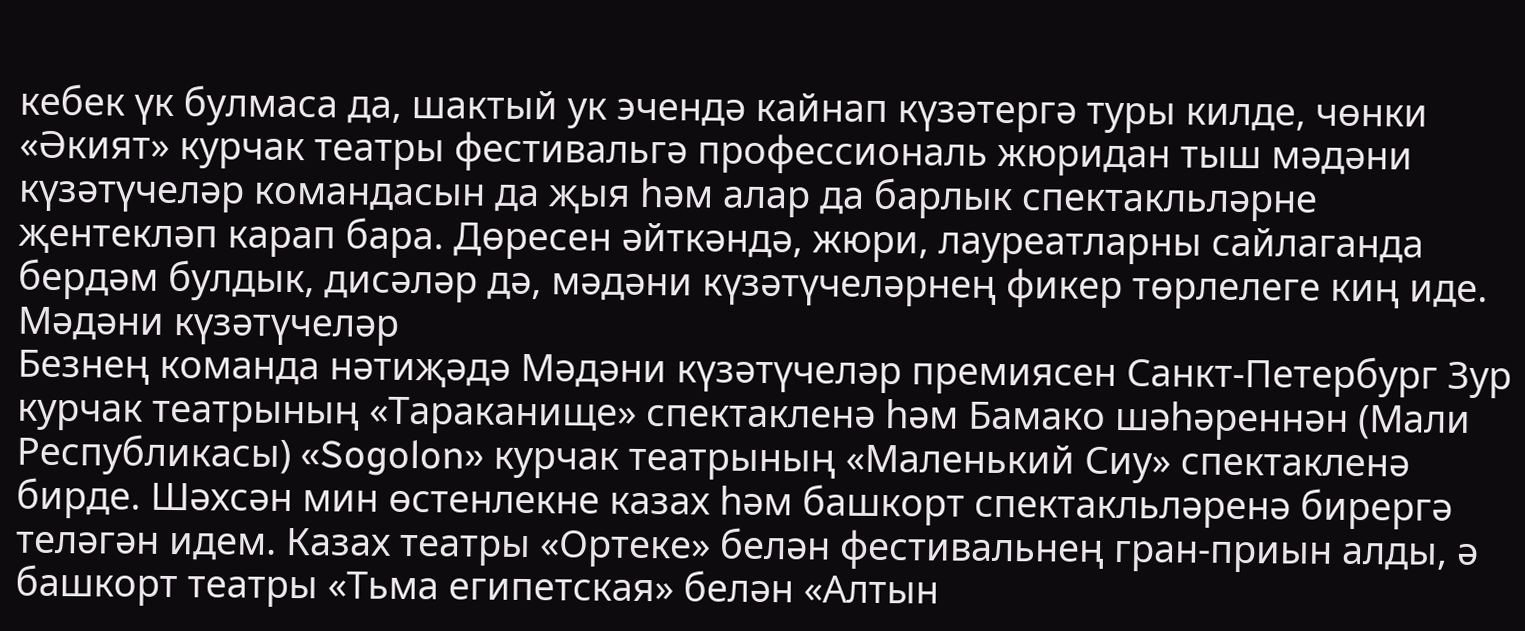кебек үк булмаса да, шактый ук эчендә кайнап күзәтергә туры килде, чөнки «Әкият» курчак театры фестивальгә профессиональ жюридан тыш мәдәни күзәтүчеләр командасын да җыя һәм алар да барлык спектакльләрне җентекләп карап бара. Дөресен әйткәндә, жюри, лауреатларны сайлаганда бердәм булдык, дисәләр дә, мәдәни күзәтүчеләрнең фикер төрлелеге киң иде.
Мәдәни күзәтүчеләр
Безнең команда нәтиҗәдә Мәдәни күзәтүчеләр премиясен Санкт-Петербург Зур курчак театрының «Тараканище» спектакленә һәм Бамако шәһәреннән (Мали Республикасы) «Sogolon» курчак театрының «Маленький Сиу» спектакленә бирде. Шәхсән мин өстенлекне казах һәм башкорт спектакльләренә бирергә теләгән идем. Казах театры «Ортеке» белән фестивальнең гран-приын алды, ә башкорт театры «Тьма египетская» белән «Алтын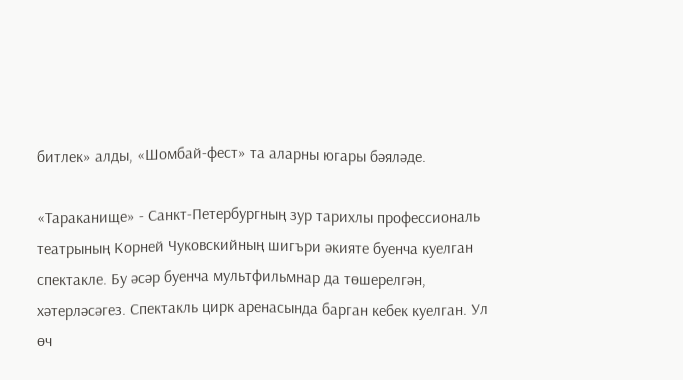битлек» алды, «Шомбай-фест» та аларны югары бәяләде.

«Тараканище» - Санкт-Петербургның зур тарихлы профессиональ театрының Корней Чуковскийның шигъри әкияте буенча куелган спектакле. Бу әсәр буенча мультфильмнар да төшерелгән, хәтерләсәгез. Спектакль цирк аренасында барган кебек куелган. Ул өч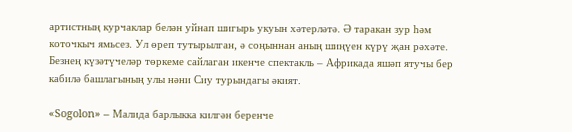артистның курчаклар белән уйнап шигырь укуын хәтерләтә. Ә таракан зур һәм коточкыч ямьсез. Ул өреп тутырылган, ә соңыннан аның шиңүен күрү җан рәхәте.
Безнең күзәтүчеләр төркеме сайлаган икенче спектакль – Африкада яшәп ятучы бер кабилә башлагының улы нәни Сиу турындагы әкият.

«Sogolon» – Малида барлыкка килгән беренче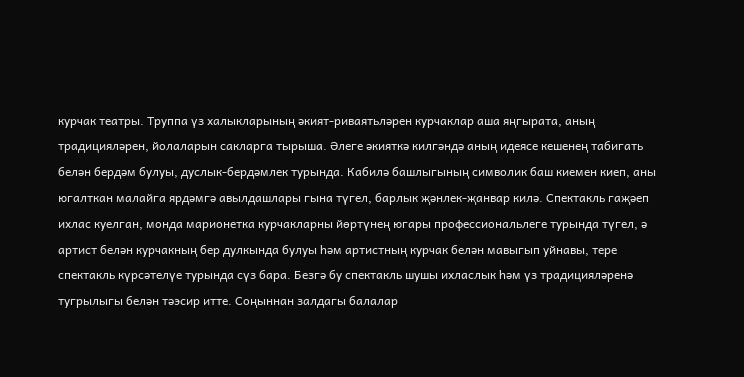курчак театры. Труппа үз халыкларының әкият-риваятьләрен курчаклар аша яңгырата, аның традицияләрен, йолаларын сакларга тырыша. Әлеге әкияткә килгәндә аның идеясе кешенең табигать белән бердәм булуы, дуслык-бердәмлек турында. Кабилә башлыгының символик баш киемен киеп, аны югалткан малайга ярдәмгә авылдашлары гына түгел, барлык җәнлек-җанвар килә. Спектакль гаҗәеп ихлас куелган, монда марионетка курчакларны йөртүнең югары профессиональлеге турында түгел, ә артист белән курчакның бер дулкында булуы һәм артистның курчак белән мавыгып уйнавы, тере спектакль күрсәтелүе турында сүз бара. Безгә бу спектакль шушы ихласлык һәм үз традицияләренә тугрылыгы белән тәэсир итте. Соңыннан залдагы балалар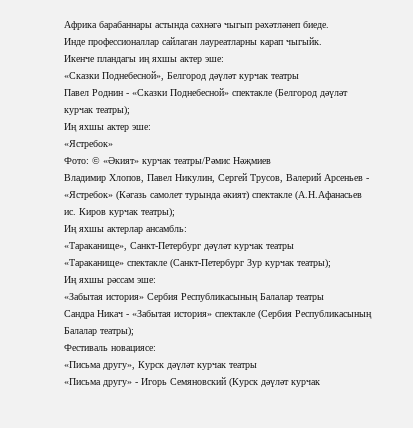Африка барабаннары астында сәхнәгә чыгып рәхәтләнеп биеде.
Инде профессионаллар сайлаган лауреатларны карап чыгыйк.
Икенче пландагы иң яхшы актер эше:
«Сказки Поднебесной», Белгород дәүләт курчак театры
Павел Роднин - «Сказки Поднебесной» спектакле (Белгород дәүләт курчак театры);
Иң яхшы актер эше:
«Ястребок»
Фото: © «Әкият» курчак театры/Рәмис Нәҗмиев
Владимир Хлопов, Павел Никулин, Сергей Трусов, Валерий Арсеньев - «Ястребок» (Кәгазь самолет турында әкият) спектакле (А.Н.Афанасьев ис. Киров курчак театры);
Иң яхшы актерлар ансамбль:
«Тараканище», Санкт-Петербург дәүләт курчак театры
«Тараканище» спектакле (Санкт-Петербург Зур курчак театры);
Иң яхшы рәссам эше:
«Забытая история» Сербия Республикасының Балалар театры
Сандра Никач - «Забытая история» спектакле (Сербия Республикасының Балалар театры);
Фестиваль новациясе:
«Письма другу», Курск дәүләт курчак театры
«Письма другу» - Игорь Семяновский (Курск дәүләт курчак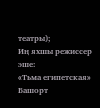театры);
Иң яхшы режиссер эше:
«Тьма египетская» Башорт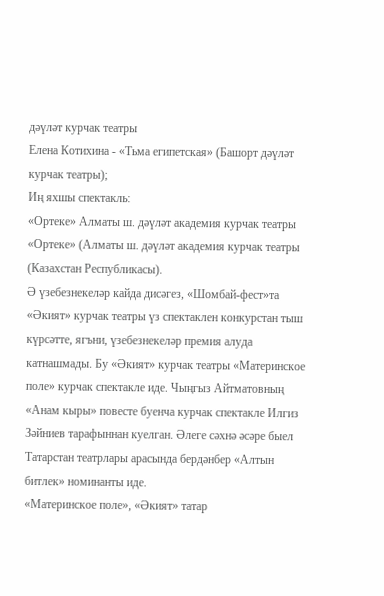дәүләт курчак театры
Елена Котихина - «Тьма египетская» (Башорт дәүләт курчак театры);
Иң яхшы спектакль:
«Ортеке» Алматы ш. дәүләт академия курчак театры
«Ортеке» (Алматы ш. дәүләт академия курчак театры (Казахстан Республикасы).
Ә үзебезнекеләр кайда дисәгез, «Шомбай-фест»та «Әкият» курчак театры үз спектаклен конкурстан тыш күрсәтте, ягъни, үзебезнекеләр премия алуда катнашмады. Бу «Әкият» курчак театры «Материнское поле» курчак спектакле иде. Чыңгыз Айтматовның «Анам кыры» повесте буенча курчак спектакле Илгиз Зәйниев тарафыннан куелган. Әлеге сәхнә әсәре быел Татарстан театрлары арасында бердәнбер «Алтын битлек» номинанты иде.
«Материнское поле», «Әкият» татар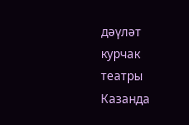дәүләт курчак театры
Казанда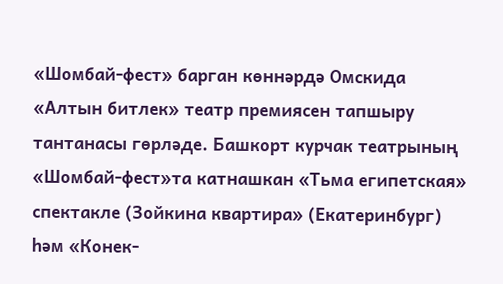«Шомбай-фест» барган көннәрдә Омскида «Алтын битлек» театр премиясен тапшыру тантанасы гөрләде. Башкорт курчак театрының «Шомбай-фест»та катнашкан «Тьма египетская» спектакле (Зойкина квартира» (Екатеринбург) һәм «Конек-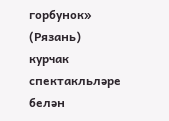горбунок» (Рязань) курчак спектакльләре белән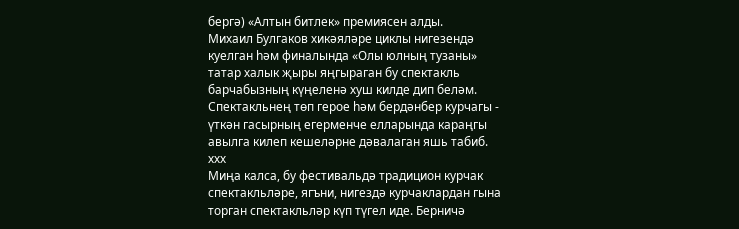бергә) «Алтын битлек» премиясен алды.
Михаил Булгаков хикәяләре циклы нигезендә куелган һәм финалында «Олы юлның тузаны» татар халык җыры яңгыраган бу спектакль барчабызның күңеленә хуш килде дип беләм. Спектакльнең төп герое һәм бердәнбер курчагы - үткән гасырның егерменче елларында караңгы авылга килеп кешеләрне дәвалаган яшь табиб.
ххх
Миңа калса, бу фестивальдә традицион курчак спектакльләре, ягъни, нигездә курчаклардан гына торган спектакльләр күп түгел иде. Берничә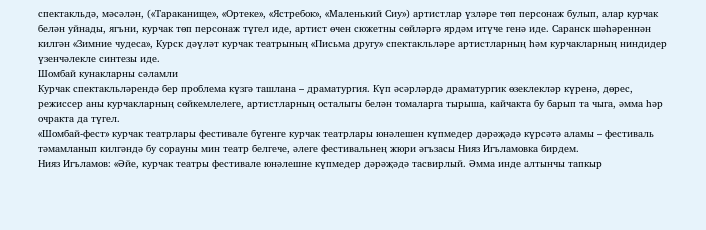спектакльдә, мәсәлән, («Тараканище», «Ортеке», «Ястребок», «Маленький Сиу») артистлар үзләре төп персонаж булып, алар курчак белән уйнады, ягъни, курчак төп персонаж түгел иде, артист өчен сюжетны сөйләргә ярдәм итүче генә иде. Саранск шәһәреннән килгән «Зимние чудеса», Курск дәүләт курчак театрының «Письма другу» спектакльләре артистларның һәм курчакларның ниндидер үзенчәлекле синтезы иде.
Шомбай кунакларны сәламли
Курчак спектакльләрендә бер проблема күзгә ташлана – драматургия. Күп әсәрләрдә драматургик өзеклекләр күренә, дөрес, режиссер аны курчакларның сөйкемлелеге, артистларның осталыгы белән томаларга тырыша, кайчакта бу барып та чыга, әмма һәр очракта да түгел.
«Шомбай-фест» курчак театрлары фестивале бүгенге курчак театрлары юнәлешен күпмедер дәрәҗәдә күрсәтә аламы – фестиваль тәмамланып килгәндә бу сорауны мин театр белгече, әлеге фестивальнең жюри әгъзасы Нияз Игъламовка бирдем.
Нияз Игъламов: «Әйе, курчак театры фестивале юнәлешне күпмедер дәрәҗәдә тасвирлый. Әмма инде алтынчы тапкыр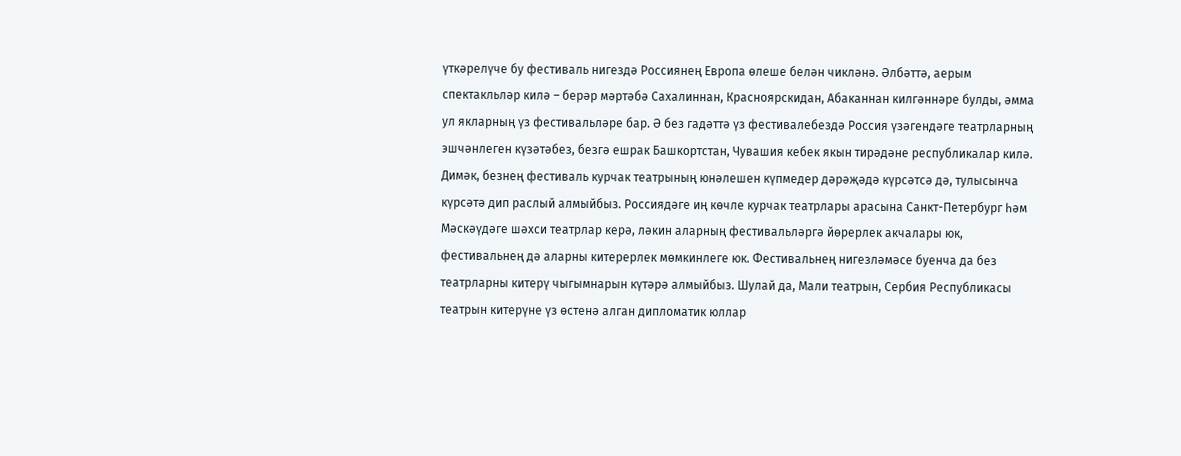үткәрелүче бу фестиваль нигездә Россиянең Европа өлеше белән чикләнә. Әлбәттә, аерым спектакльләр килә – берәр мәртәбә Сахалиннан, Красноярскидан, Абаканнан килгәннәре булды, әмма ул якларның үз фестивальләре бар. Ә без гадәттә үз фестивалебездә Россия үзәгендәге театрларның эшчәнлеген күзәтәбез, безгә ешрак Башкортстан, Чувашия кебек якын тирәдәне республикалар килә. Димәк, безнең фестиваль курчак театрының юнәлешен күпмедер дәрәҗәдә күрсәтсә дә, тулысынча күрсәтә дип раслый алмыйбыз. Россиядәге иң көчле курчак театрлары арасына Санкт-Петербург һәм Мәскәүдәге шәхси театрлар керә, ләкин аларның фестивальләргә йөрерлек акчалары юк, фестивальнең дә аларны китерерлек мөмкинлеге юк. Фестивальнең нигезләмәсе буенча да без театрларны китерү чыгымнарын күтәрә алмыйбыз. Шулай да, Мали театрын, Сербия Республикасы театрын китерүне үз өстенә алган дипломатик юллар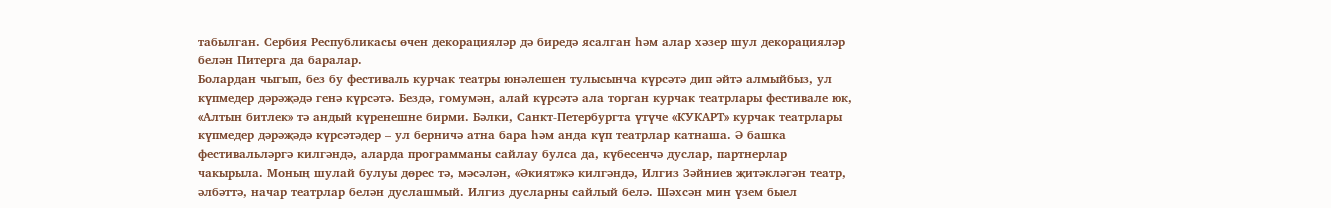табылган. Сербия Республикасы өчен декорацияләр дә биредә ясалган һәм алар хәзер шул декорацияләр белән Питерга да баралар.
Болардан чыгып, без бу фестиваль курчак театры юнәлешен тулысынча күрсәтә дип әйтә алмыйбыз, ул күпмедер дәрәҗәдә генә күрсәтә. Бездә, гомумән, алай күрсәтә ала торган курчак театрлары фестивале юк, «Алтын битлек» тә андый күренешне бирми. Бәлки, Санкт-Петербургта үтүче «КУКАРТ» курчак театрлары күпмедер дәрәҗәдә күрсәтәдер – ул берничә атна бара һәм анда күп театрлар катнаша. Ә башка фестивальләргә килгәндә, аларда программаны сайлау булса да, күбесенчә дуслар, партнерлар чакырыла. Моның шулай булуы дөрес тә, мәсәлән, «Әкият»кә килгәндә, Илгиз Зәйниев җитәкләгән театр, әлбәттә, начар театрлар белән дуслашмый. Илгиз дусларны сайлый белә. Шәхсән мин үзем быел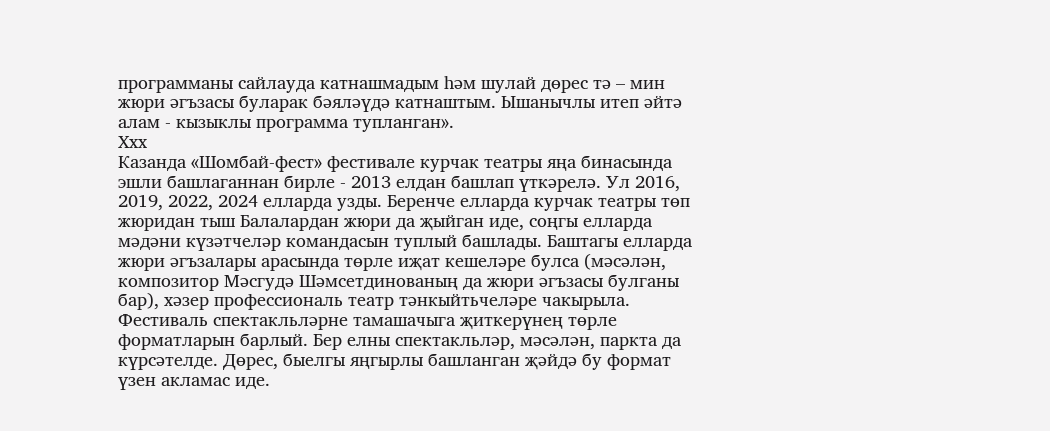программаны сайлауда катнашмадым һәм шулай дөрес тә – мин жюри әгъзасы буларак бәяләүдә катнаштым. Ышанычлы итеп әйтә алам - кызыклы программа тупланган».
Ххх
Казанда «Шомбай-фест» фестивале курчак театры яңа бинасында эшли башлаганнан бирле - 2013 елдан башлап үткәрелә. Ул 2016, 2019, 2022, 2024 елларда узды. Беренче елларда курчак театры төп жюридан тыш Балалардан жюри да җыйган иде, соңгы елларда мәдәни күзәтчеләр командасын туплый башлады. Баштагы елларда жюри әгъзалары арасында төрле иҗат кешеләре булса (мәсәлән, композитор Мәсгудә Шәмсетдинованың да жюри әгъзасы булганы бар), хәзер профессиональ театр тәнкыйтьчеләре чакырыла.
Фестиваль спектакльләрне тамашачыга җиткерүнең төрле форматларын барлый. Бер елны спектакльләр, мәсәлән, паркта да күрсәтелде. Дөрес, быелгы яңгырлы башланган җәйдә бу формат үзен акламас иде.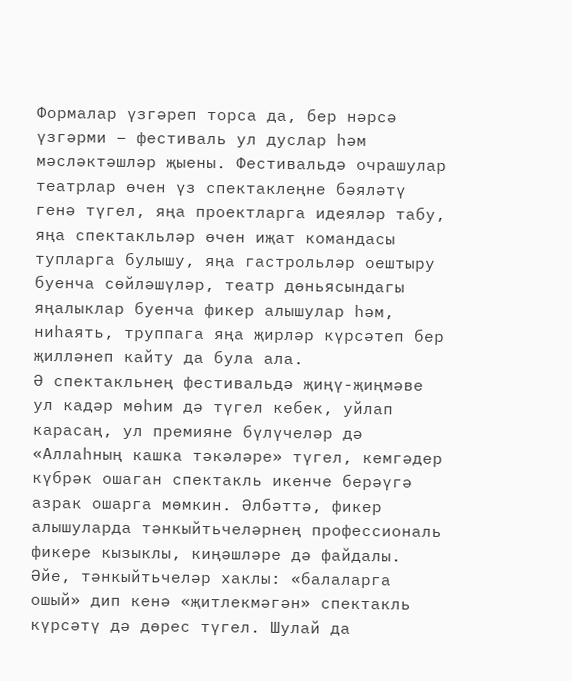Формалар үзгәреп торса да, бер нәрсә үзгәрми – фестиваль ул дуслар һәм мәсләктәшләр җыены. Фестивальдә очрашулар театрлар өчен үз спектаклеңне бәяләтү генә түгел, яңа проектларга идеяләр табу, яңа спектакльләр өчен иҗат командасы тупларга булышу, яңа гастрольләр оештыру буенча сөйләшүләр, театр дөньясындагы яңалыклар буенча фикер алышулар һәм, ниһаять, труппага яңа җирләр күрсәтеп бер җилләнеп кайту да була ала.
Ә спектакльнең фестивальдә җиңү-җиңмәве ул кадәр мөһим дә түгел кебек, уйлап карасаң, ул премияне бүлүчеләр дә «Аллаһның кашка тәкәләре» түгел, кемгәдер күбрәк ошаган спектакль икенче берәүгә азрак ошарга мөмкин. Әлбәттә, фикер алышуларда тәнкыйтьчеләрнең профессиональ фикере кызыклы, киңәшләре дә файдалы. Әйе, тәнкыйтьчеләр хаклы: «балаларга ошый» дип кенә «җитлекмәгән» спектакль күрсәтү дә дөрес түгел. Шулай да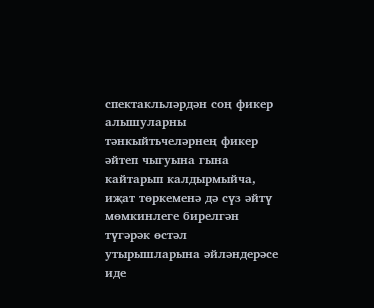спектакльләрдән соң фикер алышуларны тәнкыйтьчеләрнең фикер әйтеп чыгуына гына кайтарып калдырмыйча, иҗат төркеменә дә сүз әйтү мөмкинлеге бирелгән түгәрәк өстәл утырышларына әйләндерәсе иде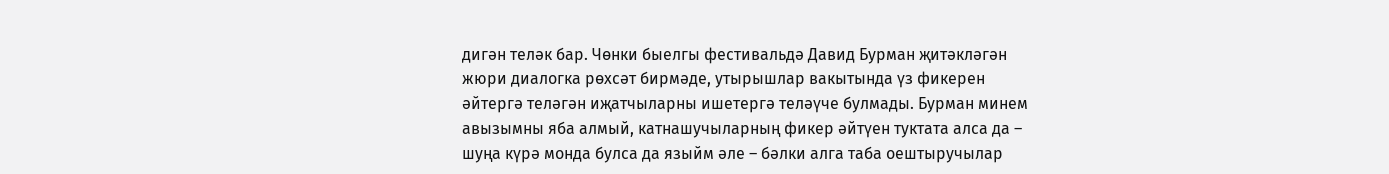дигән теләк бар. Чөнки быелгы фестивальдә Давид Бурман җитәкләгән жюри диалогка рөхсәт бирмәде, утырышлар вакытында үз фикерен әйтергә теләгән иҗатчыларны ишетергә теләүче булмады. Бурман минем авызымны яба алмый, катнашучыларның фикер әйтүен туктата алса да – шуңа күрә монда булса да языйм әле – бәлки алга таба оештыручылар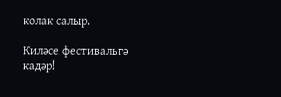колак салыр.

Киләсе фестивальгә кадәр!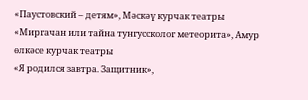«Паустовский – детям», Мәскәү курчак театры
«Миргачан или тайна тунгуссколог метеорита», Амур өлкәсе курчак театры
«Я родился завтра. Защитник»,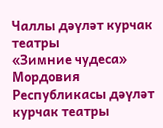Чаллы дәүләт курчак театры
«Зимние чудеса» Мордовия Республикасы дәүләт курчак театры